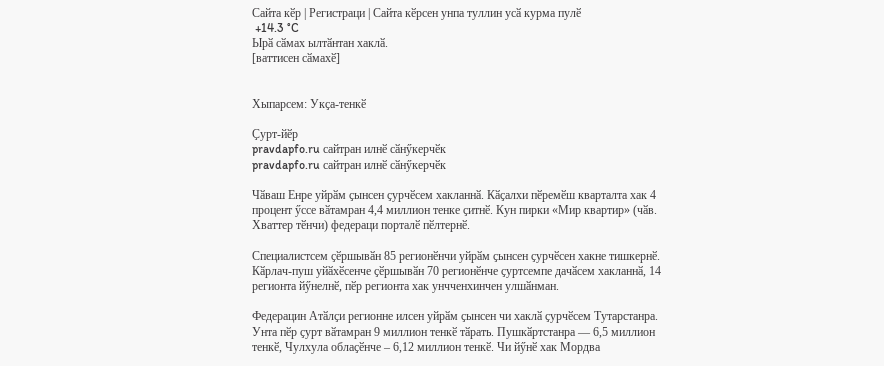Сайта кӗр | Регистраци | Сайта кӗрсен унпа туллин усӑ курма пулӗ
 +14.3 °C
Ырӑ сӑмах ылтӑнтан хаклӑ.
[ваттисен сӑмахӗ]


Хыпарсем: Укҫа-тенкӗ

Ҫурт-йӗр
pravdapfo.ru сайтран илнӗ сӑнӳкерчӗк
pravdapfo.ru сайтран илнӗ сӑнӳкерчӗк

Чӑваш Енре уйрӑм ҫынсен ҫурчӗсем хакланнӑ. Кӑҫалхи пӗремӗш кварталта хак 4 процент ӳссе вӑтамран 4,4 миллион тенке ҫитнӗ. Кун пирки «Мир квартир» (чӑв. Хваттер тӗнчи) федераци порталӗ пӗлтернӗ.

Специалистсем ҫӗршывӑн 85 регионӗнчи уйрӑм ҫынсен ҫурчӗсен хакне тишкернӗ. Кӑрлач-пуш уйӑхӗсенче ҫӗршывӑн 70 регионӗнче ҫуртсемпе дачӑсем хакланнӑ, 14 регионта йӳнелнӗ, пӗр регионта хак унчченхинчен улшӑнман.

Федерацин Атӑлҫи регионне илсен уйрӑм ҫынсен чи хаклӑ ҫурчӗсем Тутарстанра. Унта пӗр ҫурт вӑтамран 9 миллион тенкӗ тӑрать. Пушкӑртстанра — 6,5 миллион тенкӗ, Чулхула облаҫӗнче – 6,12 миллион тенкӗ. Чи йӳнӗ хак Мордва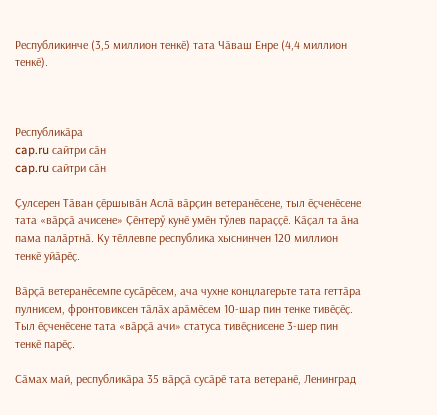Республикинче (3,5 миллион тенкӗ) тата Чӑваш Енре (4,4 миллион тенкӗ).



Республикӑра
cap.ru сайтри сӑн
cap.ru сайтри сӑн

Ҫулсерен Тӑван ҫӗршывӑн Аслӑ вӑрҫин ветеранӗсене, тыл ӗҫченӗсене тата «вӑрҫӑ ачисене» Ҫӗнтерӳ кунӗ умӗн тӳлев параҫҫӗ. Кӑҫал та ӑна пама палӑртнӑ. Ку тӗллевпе республика хыснинчен 120 миллион тенкӗ уйӑрӗҫ.

Вӑрҫӑ ветеранӗсемпе сусӑрӗсем, ача чухне концлагерьте тата геттӑра пулнисем, фронтовиксен тӑлӑх арӑмӗсем 10-шар пин тенке тивӗҫӗҫ. Тыл ӗҫченӗсене тата «вӑрҫӑ ачи» статуса тивӗҫнисене 3-шер пин тенкӗ парӗҫ.

Сӑмах май, республикӑра 35 вӑрҫӑ сусӑрӗ тата ветеранӗ, Ленинград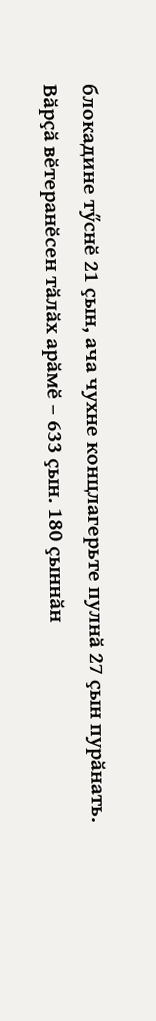блокадине тӳснӗ 21 ҫын, ача чухне концлагерьте пулнӑ 27 ҫын пурӑнать. Вӑрҫӑ вӗтеранӗсен тӑлӑх арӑмӗ – 633 ҫын. 180 ҫыннӑн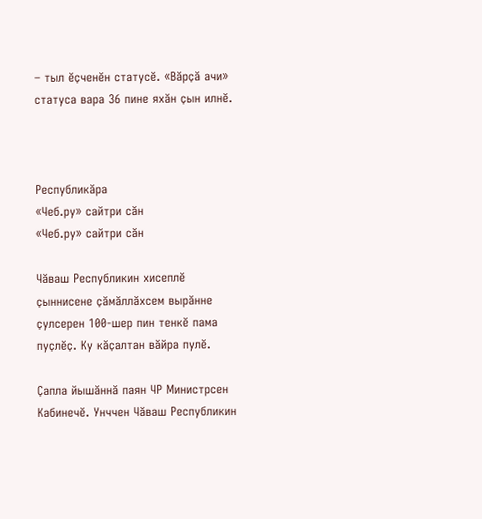– тыл ӗҫченӗн статусӗ. «Вӑрҫӑ ачи» статуса вара 36 пине яхӑн ҫын илнӗ.



Республикӑра
«Чеб.ру» сайтри сӑн
«Чеб.ру» сайтри сӑн

Чӑваш Республикин хисеплӗ ҫыннисене ҫӑмӑллӑхсем вырӑнне ҫулсерен 100-шер пин тенкӗ пама пуҫлӗҫ. Ку кӑҫалтан вӑйра пулӗ.

Ҫапла йышӑннӑ паян ЧР Министрсен Кабинечӗ. Унччен Чӑваш Республикин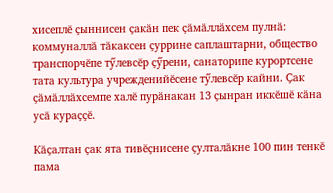хисеплӗ ҫыннисен ҫакӑн пек ҫӑмӑллӑхсем пулнӑ: коммуналлӑ тӑкаксен ҫуррине саплаштарни, общество транспорчӗпе тӳлевсӗр ҫӳрени, санаторипе курортсене тата культура учрежденийӗсене тӳлевсӗр кайни. Ҫак ҫӑмӑллӑхсемпе халӗ пурӑнакан 13 ҫынран иккӗшӗ кӑна усӑ кураҫҫӗ.

Кӑҫалтан ҫак ята тивӗҫнисене ҫулталӑкне 100 пин тенкӗ пама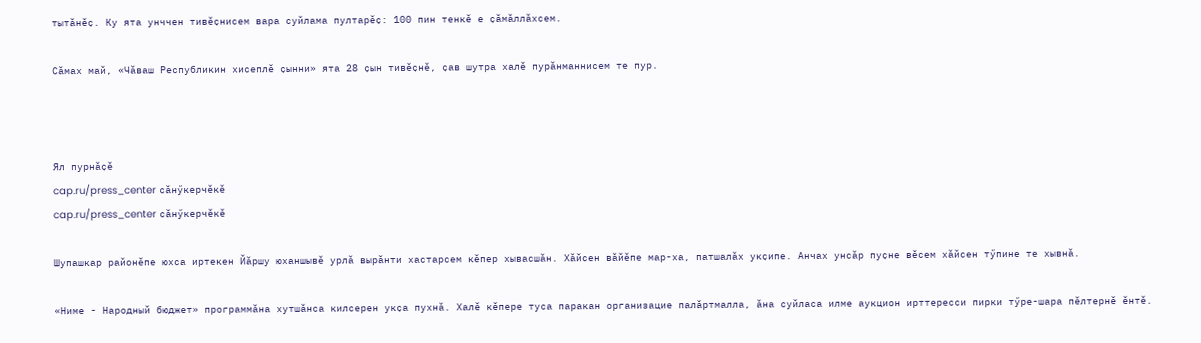тытӑнӗҫ. Ку ята унччен тивӗҫнисем вара суйлама пултарӗҫ: 100 пин тенкӗ е ҫӑмӑллӑхсем.

Сӑмах май, «Чӑваш Республикин хисеплӗ ҫынни» ята 28 ҫын тивӗҫнӗ, ҫав шутра халӗ пурӑнманнисем те пур.



Ял пурнӑҫӗ
cap.ru/press_center сӑнӳкерчӗкӗ
cap.ru/press_center сӑнӳкерчӗкӗ

Шупашкар районӗпе юхса иртекен Йӑршу юханшывӗ урлӑ вырӑнти хастарсем кӗпер хывасшӑн. Хӑйсен вӑйӗпе мар-ха, патшалӑх укҫипе. Анчах унсӑр пуҫне вӗсем хӑйсен тӳпине те хывнӑ.

«Ниме - Народный бюджет» программӑна хутшӑнса килсерен укҫа пухнӑ. Халӗ кӗпере туса паракан организацие палӑртмалла, ӑна суйласа илме аукцион ирттересси пирки тӳре-шара пӗлтернӗ ӗнтӗ.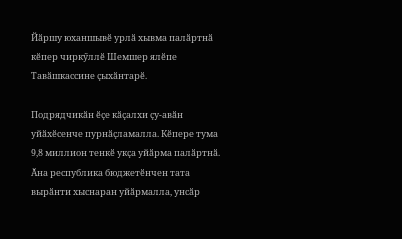Йӑршу юханшывӗ урлӑ хывма палӑртнӑ кӗпер чиркӳллӗ Шемшер ялӗпе Тавӑшкассине ҫыхӑнтарӗ.

Подрядчикӑн ӗҫе кӑҫалхи ҫу-авӑн уйӑхӗсенче пурнӑҫламалла. Кӗпере тума 9,8 миллион тенкӗ укҫа уйӑрма палӑртнӑ. Ӑна республика бюджетӗнчен тата вырӑнти хыснаран уйӑрмалла, унсӑр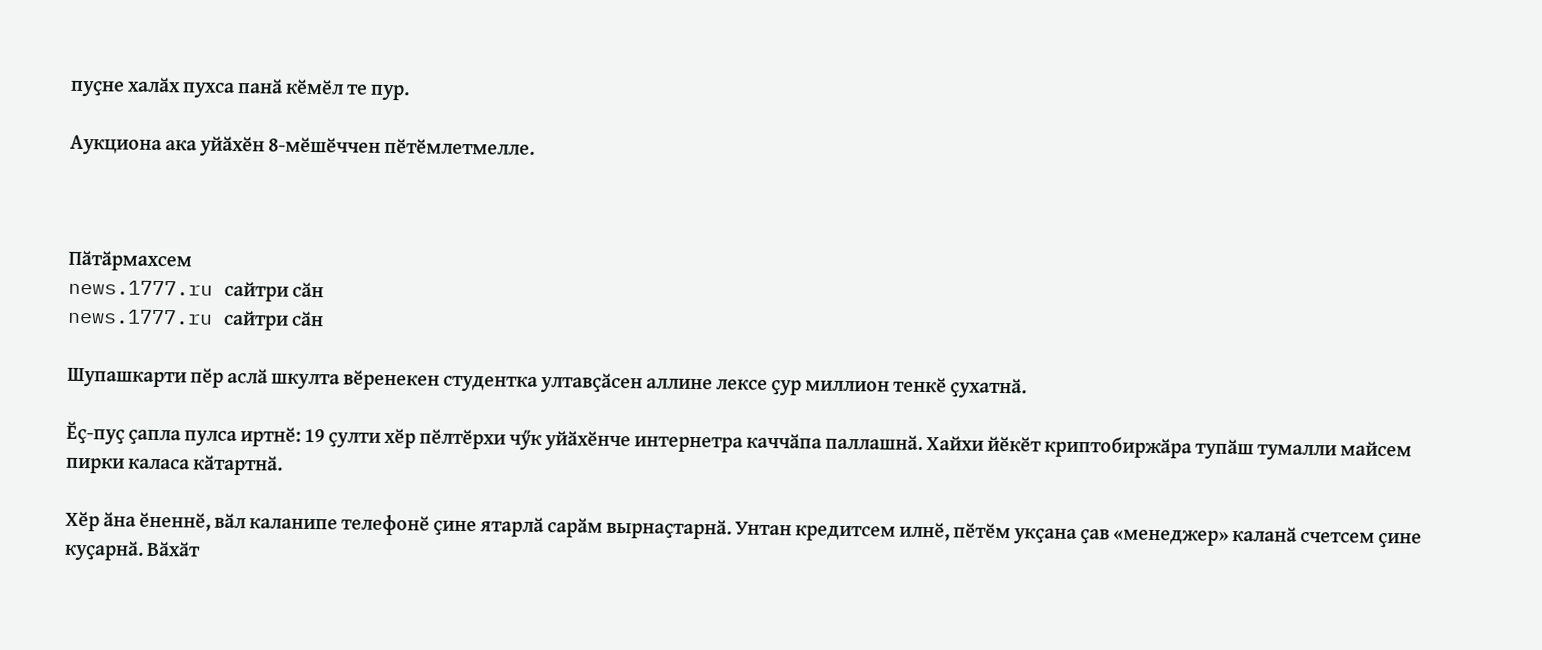пуҫне халӑх пухса панӑ кӗмӗл те пур.

Аукциона ака уйӑхӗн 8-мӗшӗччен пӗтӗмлетмелле.



Пӑтӑрмахсем
news.1777.ru сайтри сӑн
news.1777.ru сайтри сӑн

Шупашкарти пӗр аслӑ шкулта вӗренекен студентка ултавҫӑсен аллине лексе ҫур миллион тенкӗ ҫухатнӑ.

Ӗҫ-пуҫ ҫапла пулса иртнӗ: 19 ҫулти хӗр пӗлтӗрхи чӳк уйӑхӗнче интернетра каччӑпа паллашнӑ. Хайхи йӗкӗт криптобиржӑра тупӑш тумалли майсем пирки каласа кӑтартнӑ.

Хӗр ӑна ӗненнӗ, вӑл каланипе телефонӗ ҫине ятарлӑ сарӑм вырнаҫтарнӑ. Унтан кредитсем илнӗ, пӗтӗм укҫана ҫав «менеджер» каланӑ счетсем ҫине куҫарнӑ. Вӑхӑт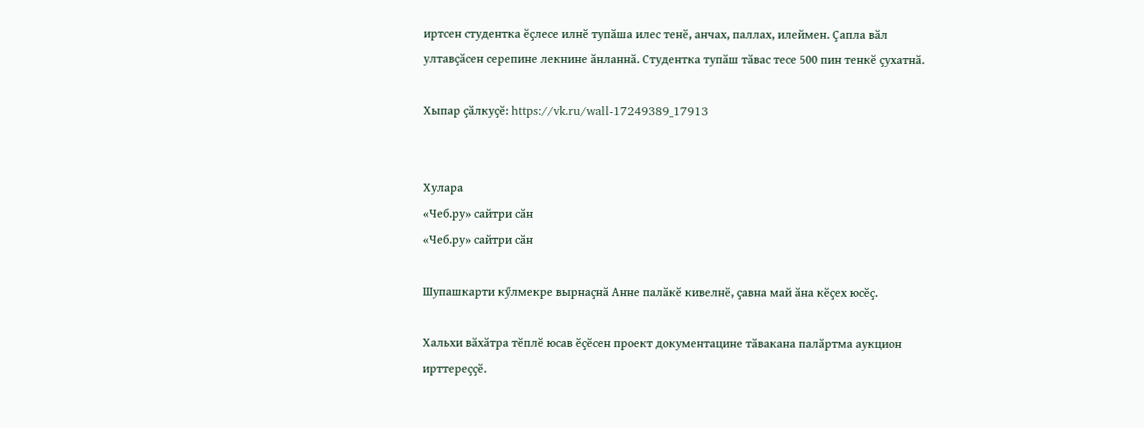иртсен студентка ӗҫлесе илнӗ тупӑша илес тенӗ, анчах, паллах, илеймен. Ҫапла вӑл ултавҫӑсен серепине лекнине ӑнланнӑ. Студентка тупӑш тӑвас тесе 500 пин тенкӗ ҫухатнӑ.

Хыпар ҫӑлкуҫӗ: https://vk.ru/wall-17249389_17913


Хулара
«Чеб.ру» сайтри сӑн
«Чеб.ру» сайтри сӑн

Шупашкарти кӳлмекре вырнаҫнӑ Анне палӑкӗ кивелнӗ, ҫавна май ӑна кӗҫех юсӗҫ.

Хальхи вӑхӑтра тӗплӗ юсав ӗҫӗсен проект документацине тӑвакана палӑртма аукцион ирттереҫҫӗ.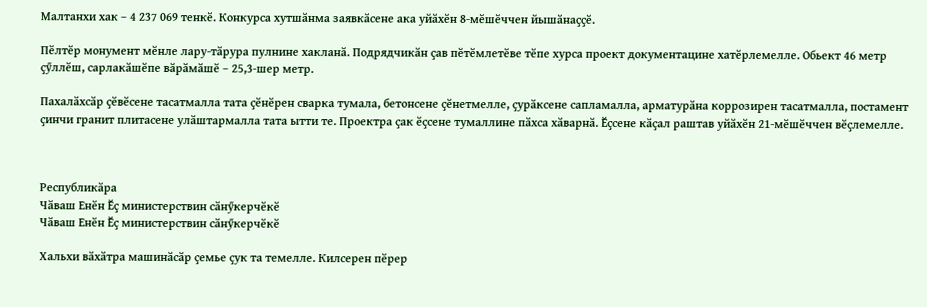Малтанхи хак – 4 237 069 тенкӗ. Конкурса хутшӑнма заявкӑсене ака уйӑхӗн 8-мӗшӗччен йышӑнаҫҫӗ.

Пӗлтӗр монумент мӗнле лару-тӑрура пулнине хакланӑ. Подрядчикӑн ҫав пӗтӗмлетӗве тӗпе хурса проект документацине хатӗрлемелле. Обьект 46 метр ҫӳллӗш, сарлакӑшӗпе вӑрӑмӑшӗ – 25,3-шер метр.

Пахалӑхсӑр ҫӗвӗсене тасатмалла тата ҫӗнӗрен сварка тумала, бетонсене ҫӗнетмелле, ҫурӑксене сапламалла, арматурӑна коррозирен тасатмалла, постамент ҫинчи гранит плитасене улӑштармалла тата ытти те. Проектра ҫак ӗҫсене тумаллине пӑхса хӑварнӑ. Ӗҫсене кӑҫал раштав уйӑхӗн 21-мӗшӗччен вӗҫлемелле.



Республикӑра
Чӑваш Енӗн Ӗҫ министерствин сӑнӳкерчӗкӗ
Чӑваш Енӗн Ӗҫ министерствин сӑнӳкерчӗкӗ

Хальхи вӑхӑтра машинӑсӑр ҫемье ҫук та темелле. Килсерен пӗрер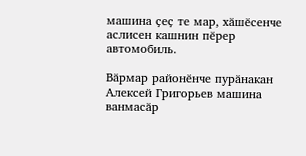машина ҫеҫ те мар, хӑшӗсенче аслисен кашнин пӗрер автомобиль.

Вӑрмар районӗнче пурӑнакан Алексей Григорьев машина ванмасӑр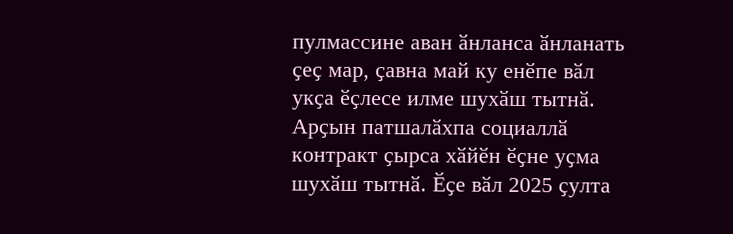пулмассине аван ӑнланса ӑнланать ҫеҫ мар, ҫавна май ку енӗпе вӑл укҫа ӗҫлесе илме шухӑш тытнӑ. Арҫын патшалӑхпа социаллӑ контракт ҫырса хӑйӗн ӗҫне уҫма шухӑш тытнӑ. Ӗҫе вӑл 2025 ҫулта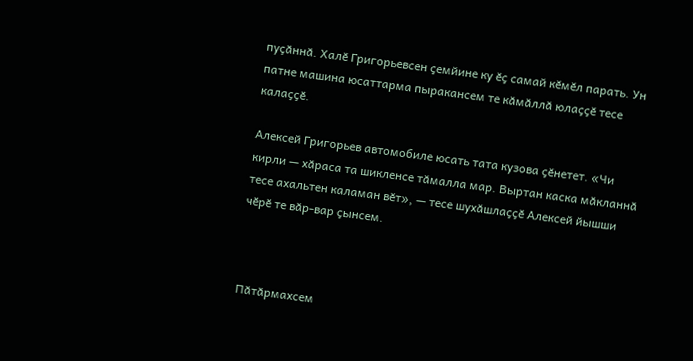пуҫӑннӑ. Халӗ Григорьевсен ҫемйине ку ӗҫ самай кӗмӗл парать. Ун патне машина юсаттарма пыракансем те кӑмӑллӑ юлаҫҫӗ тесе калаҫҫӗ.

Алексей Григорьев автомобиле юсать тата кузова ҫӗнетет. «Чи кирли — хӑраса та шикленсе тӑмалла мар. Выртан каска мӑкланнӑ тесе ахальтен каламан вӗт», — тесе шухӑшлаҫҫӗ Алексей йышши чӗрӗ те вӑр-вар ҫынсем.



Пӑтӑрмахсем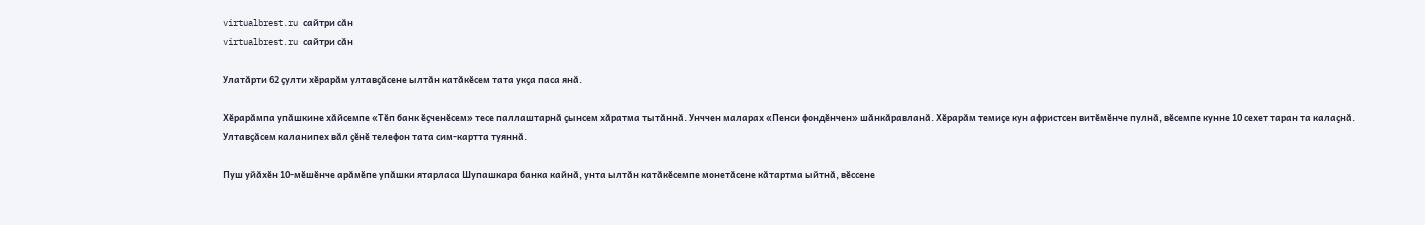virtualbrest.ru сайтри сӑн
virtualbrest.ru сайтри сӑн

Улатӑрти 62 ҫулти хӗрарӑм ултавҫӑсене ылтӑн катӑкӗсем тата укҫа паса янӑ.

Хӗрарӑмпа упӑшкине хӑйсемпе «Тӗп банк ӗҫченӗсем» тесе паллаштарнӑ ҫынсем хӑратма тытӑннӑ. Унччен маларах «Пенси фондӗнчен» шӑнкӑравланӑ. Хӗрарӑм темиҫе кун афристсен витӗмӗнче пулнӑ, вӗсемпе кунне 10 сехет таран та калаҫнӑ. Ултавҫӑсем каланипех вӑл ҫӗнӗ телефон тата сим-картта туяннӑ.

Пуш уйӑхӗн 10-мӗшӗнче арӑмӗпе упӑшки ятарласа Шупашкара банка кайнӑ, унта ылтӑн катӑкӗсемпе монетӑсене кӑтартма ыйтнӑ, вӗссене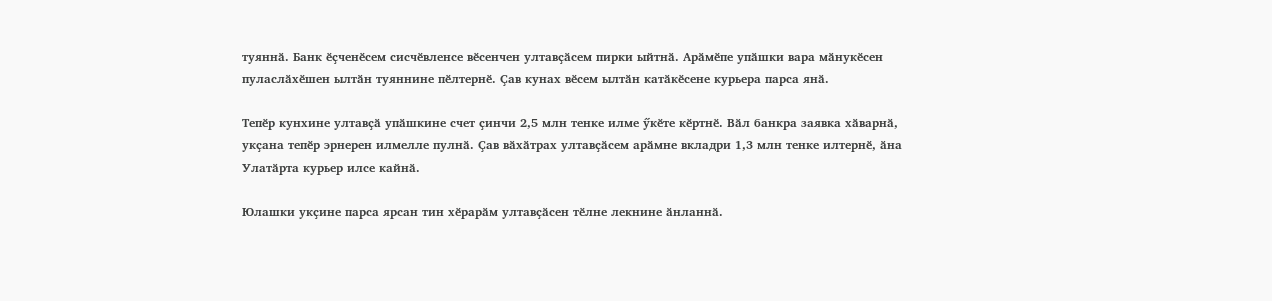туяннӑ. Банк ӗҫченӗсем сисчӗвленсе вӗсенчен ултавҫӑсем пирки ыйтнӑ. Арӑмӗпе упӑшки вара мӑнукӗсен пуласлӑхӗшен ылтӑн туяннине пӗлтернӗ. Ҫав кунах вӗсем ылтӑн катӑкӗсене курьера парса янӑ.

Тепӗр кунхине ултавҫӑ упӑшкине счет ҫинчи 2,5 млн тенке илме ӳкӗте кӗртнӗ. Вӑл банкра заявка хӑварнӑ, укҫана тепӗр эрнерен илмелле пулнӑ. Ҫав вӑхӑтрах ултавҫӑсем арӑмне вкладри 1,3 млн тенке илтернӗ, ӑна Улатӑрта курьер илсе кайнӑ.

Юлашки укҫине парса ярсан тин хӗрарӑм ултавҫӑсен тӗлне лекнине ӑнланнӑ.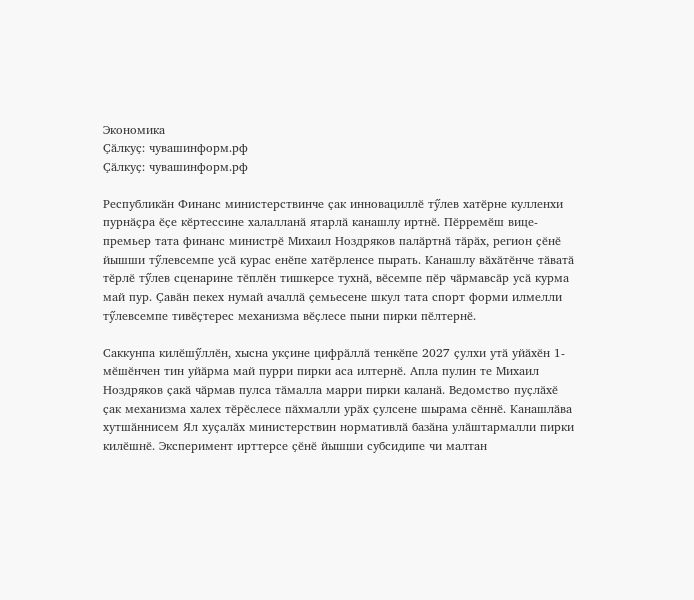Экономика
Ҫӑлкуҫ: чувашинформ.рф
Ҫӑлкуҫ: чувашинформ.рф

Республикӑн Финанс министерствинче ҫак инновациллӗ тӳлев хатӗрне кулленхи пурнӑҫра ӗҫе кӗртессине халалланӑ ятарлӑ канашлу иртнӗ. Пӗрремӗш вице-премьер тата финанс министрӗ Михаил Ноздряков палӑртнӑ тӑрӑх, регион ҫӗнӗ йышши тӳлевсемпе усӑ курас енӗпе хатӗрленсе пырать. Канашлу вӑхӑтӗнче тӑватӑ тӗрлӗ тӳлев сценарине тӗплӗн тишкерсе тухнӑ, вӗсемпе пӗр чӑрмавсӑр усӑ курма май пур. Ҫавӑн пекех нумай ачаллӑ ҫемьесене шкул тата спорт форми илмелли тӳлевсемпе тивӗҫтерес механизма вӗҫлесе пыни пирки пӗлтернӗ.

Саккунпа килӗшӳллӗн, хысна укҫине цифрӑллӑ тенкӗпе 2027 ҫулхи утӑ уйӑхӗн 1-мӗшӗнчен тин уйӑрма май пурри пирки аса илтернӗ. Апла пулин те Михаил Ноздряков ҫакӑ чӑрмав пулса тӑмалла марри пирки каланӑ. Ведомство пуҫлӑхӗ ҫак механизма халех тӗрӗслесе пӑхмалли урӑх ҫулсене шырама сӗннӗ. Канашлӑва хутшӑннисем Ял хуҫалӑх министерствин нормативлӑ базӑна улӑштармалли пирки килӗшнӗ. Эксперимент ирттерсе ҫӗнӗ йышши субсидипе чи малтан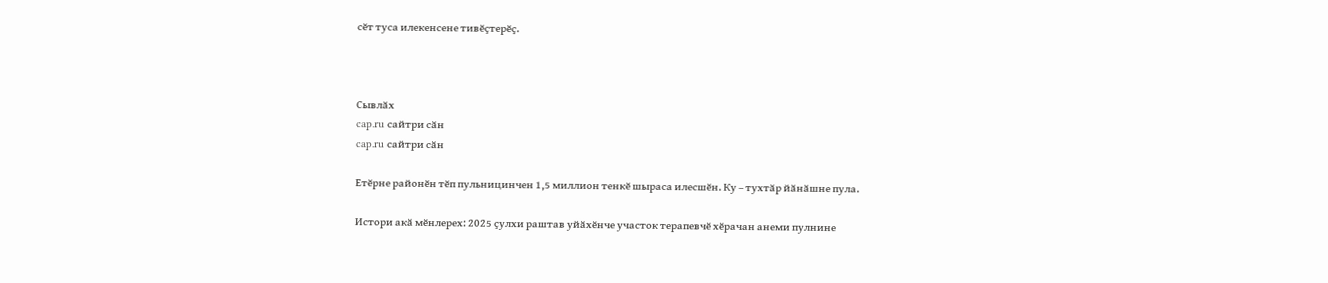сӗт туса илекенсене тивӗҫтерӗҫ.



Сывлӑх
cap.ru сайтри сӑн
cap.ru сайтри сӑн

Етӗрне районӗн тӗп пульницинчен 1,5 миллион тенкӗ шыраса илесшӗн. Ку – тухтӑр йӑнӑшне пула.

Истори акӑ мӗнлерех: 2025 ҫулхи раштав уйӑхӗнче участок терапевчӗ хӗрачан анеми пулнине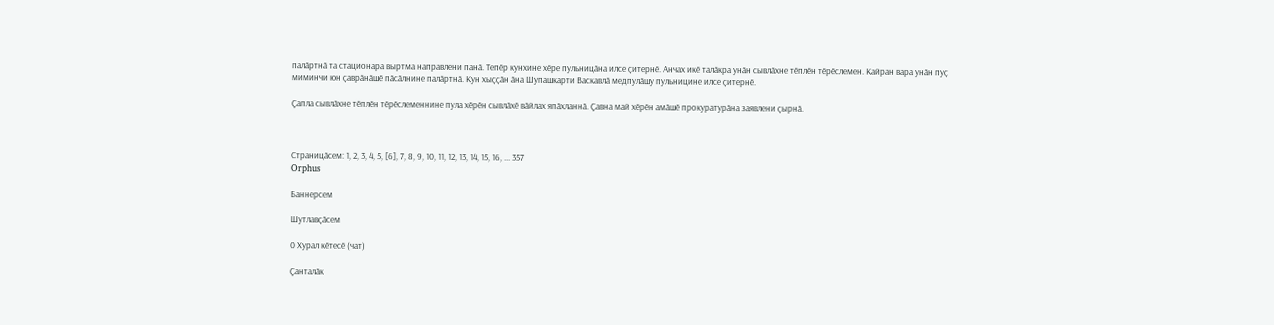палӑртнӑ та стационара выртма направлени панӑ. Тепӗр кунхине хӗре пульницӑна илсе ҫитернӗ. Анчах икӗ талӑкра унӑн сывлӑхне тӗплӗн тӗрӗслемен. Кайран вара унӑн пуҫ миминчи юн ҫаврӑнӑшӗ пӑсӑлнине палӑртнӑ. Кун хыҫҫӑн ӑна Шупашкарти Васкавлӑ медпулӑшу пульницине илсе ҫитернӗ.

Ҫапла сывлӑхне тӗплӗн тӗрӗслеменнине пула хӗрӗн сывлӑхӗ вӑйлах япӑхланнӑ. Ҫавна май хӗрӗн амӑшӗ прокуратурӑна заявлени ҫырнӑ.



Страницӑсем: 1, 2, 3, 4, 5, [6], 7, 8, 9, 10, 11, 12, 13, 14, 15, 16, ... 357
Orphus

Баннерсем

Шутлавҫӑсем

0 Хурал кӗтесӗ (чат)

Ҫанталӑк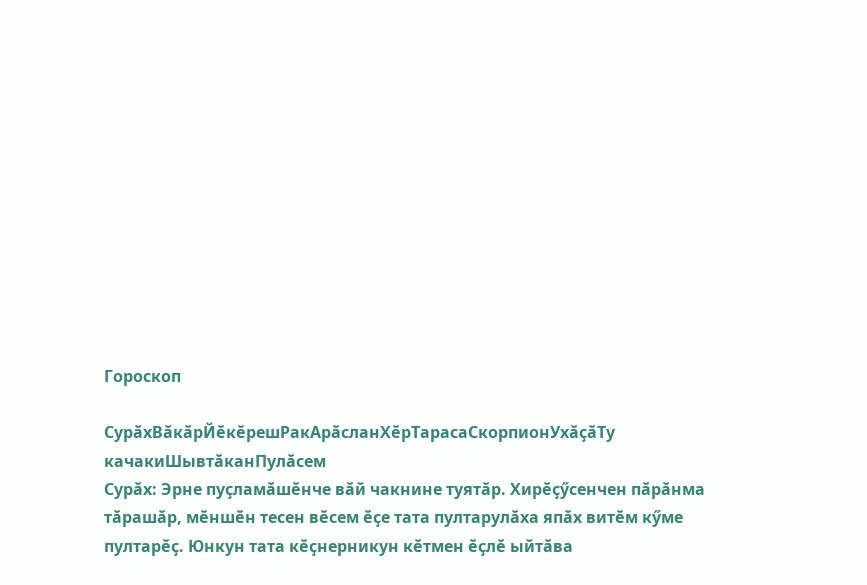Гороскоп

СурӑхВӑкӑрЙӗкӗрешРакАрӑсланХӗрТарасаСкорпионУхӑҫӑТу качакиШывтӑканПулӑсем
Сурӑх: Эрне пуҫламӑшӗнче вӑй чакнине туятӑр. Хирӗҫӳсенчен пӑрӑнма тӑрашӑр, мӗншӗн тесен вӗсем ӗҫе тата пултарулӑха япӑх витӗм кӳме пултарӗҫ. Юнкун тата кӗҫнерникун кӗтмен ӗҫлӗ ыйтӑва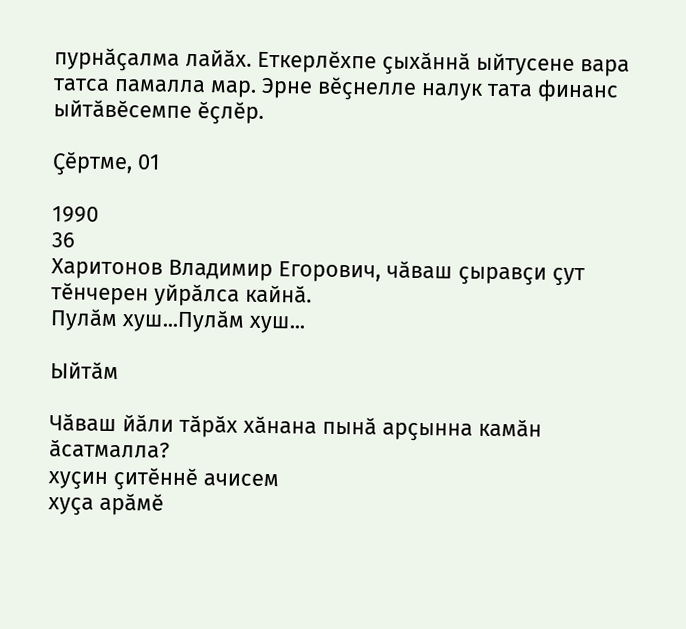пурнӑҫалма лайӑх. Еткерлӗхпе ҫыхӑннӑ ыйтусене вара татса памалла мар. Эрне вӗҫнелле налук тата финанс ыйтӑвӗсемпе ӗҫлӗр.

Ҫӗртме, 01

1990
36
Харитонов Владимир Eгорович, чӑваш ҫыравҫи ҫут тӗнчерен уйрӑлса кайнӑ.
Пулӑм хуш...Пулӑм хуш...

Ыйтӑм

Чӑваш йӑли тӑрӑх хӑнана пынӑ арҫынна камӑн ӑсатмалла?
хуҫин ҫитӗннӗ ачисем
хуҫа арӑмӗ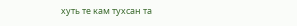хуть те кам тухсан та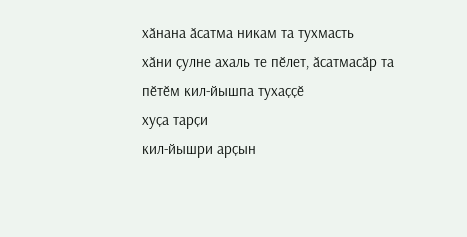хӑнана ӑсатма никам та тухмасть
хӑни ҫулне ахаль те пӗлет, ӑсатмасӑр та
пӗтӗм кил-йышпа тухаҫҫӗ
хуҫа тарҫи
кил-йышри арҫын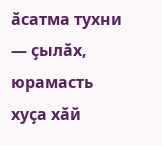ӑсатма тухни — ҫылӑх, юрамасть
хуҫа хӑй